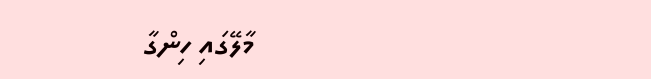މާލޭގައި ހިންގާ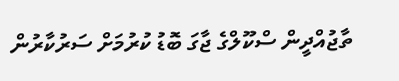ތާޖުއްދީން ސްކޫލްގެ ޖާގަ ބޮޑު ކުރުމަށް ސަރުކާރުން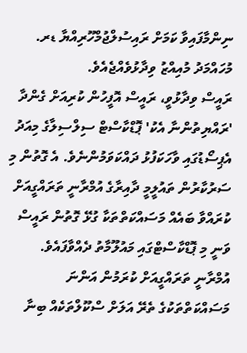ނިންމާފައިވާ ކަމަށް ރައިސުލްޖުމްހޫރިއްޔާ ޑރ. މުހައްމަދު މުއިއްޒު ވިދާޅުވެއްޖެއެވެ.
ރައީސް ވިދާޅުވީ، ރައީސް އޮފީހުން ކުރިއަށް ގެންދާ 'ރައްޔިތުންނާ އެކު' ޕޮޑްކާސްޓް ސިލްސިލާގެ މިއަދު އެޕިސޯޑުގައި ވާހަކަފުޅު ދައްކަވަމުންނެވެ. އެ ގޮތުން މި ސަރުކާރުން ތައުލީމީ ދާއިރާގެ އުމްރާނީ ތަރައްގީއަށް ކުރައްވާ ބައެއް މަސައްކަތްތަކާ ގުޅޭ ގޮތުން ރައީސް ވަނީ މި ޕޮޑްކާސްޓްގައި މައުލޫމާތު ދެއްވާފައެވެ.
އުމްރާނީ ތަރައްގީއަށް ކުރަމުން އަންނަ މަސައްކަތްތަކުގެ ތެރޭ އަލަށް ސްކޫލްތަކެއް ބިނާ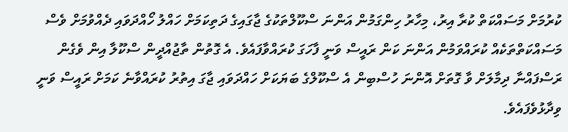ކުރުމަށް މަސައްކަތް ކުރާ އިރު، މިހާރު ހިންގަމުން އަންނަ ސްކޫލްތަކުގެ ޖާގައިގެ ދަތިކަމަށް ހައްލު ހޯއްދަވައި ދެއްވުމަށް ވެސް މަސައްކަތްތަކެއް ކުރައްވަމުން އަންނަ ކަން ރައީސް ވަނީ ފާހަގަ ކުރައްވާފައެވެ. އެ ގޮތުން ތާޖުއްދީން ސްކޫލާ އިން ވެގެން ރަސްފައްނާ ދިމާލަށް ވާ ގޮތަށް އޮންނަ ހުސްބިން އެ ސްކޫލްގެ ބަޔަކަށް ހައްދަވައި ޖާގަ އިތުރު ކުރައްވާނެ ކަމަށް ރައީސް ވަނީ ވިދާޅުވެފައެވެ.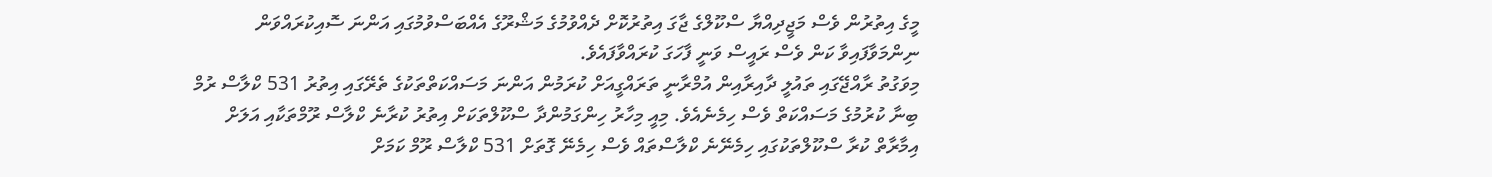މީގެ އިތުރުން ވެސް މަޖީދިއްޔާ ސްކޫލްގެ ޖާގަ އިތުރުކޮށް ދެއްވުމުގެ މަޝްރޫގެ އެއްބަސްވުމުގައި އަންނަ ސޮއިކުރައްވަން ނިންމަވާފައިވާ ކަން ވެސް ރައީސް ވަނީ ފާހަގަ ކުރައްވާފައެވެ.
މިވަގުތު ރާއްޖޭގައި ތައުލީ ދާއިރާއިން އުމްރާނީ ތަރައްގީއަށް ކުރަމުން އަންނަ މަސައްކަތްތަކުގެ ތެރޭގައި އިތުރު 531 ކްލާސް ރުމް ބިނާ ކުރުމުގެ މަސައްކަތް ވެސް ހިމެނެއެވެ. މިއީ މިހާރު ހިންގަމުންދާ ސްކޫލްތަކަށް އިތުރު ކުރާނެ ކްލާސް ރޫމްތަކާއި އަލަށް އިމާރާތް ކުރާ ސްކޫލްތަކުގައި ހިމެނޭނެ ކްލާސްތައް ވެސް ހިމެނޭ ގޮތަށް 531 ކްލާސް ރޫމް ކަމަށް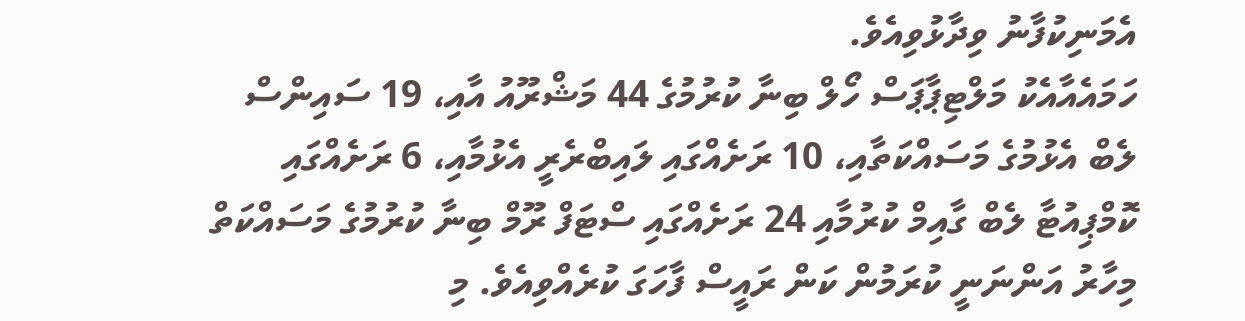އެމަނިކުފާނު ވިދާޅުވިއެވެ.
ހަމައެއާއެކު މަލްޓިޕާޕަސް ހޯލް ބިނާ ކުރުމުގެ 44 މަޝްރޫއު އާއި، 19 ސައިންސް ލެބް އެޅުމުގެ މަސައްކަތާއި، 10 ރަށެއްގައި ލައިބްރެރީ އެޅުމާއި، 6 ރަށެއްގައި ކޮމްޕިއުޓާ ލެބް ގާއިމް ކުރުމާއި 24 ރަށެއްގައި ސްޓަފް ރޫމް ބިނާ ކުރުމުގެ މަސައްކަތް މިހާރު އަންނަނީ ކުރަމުން ކަން ރައީސް ފާހަގަ ކުރެއްވިއެވެ. މި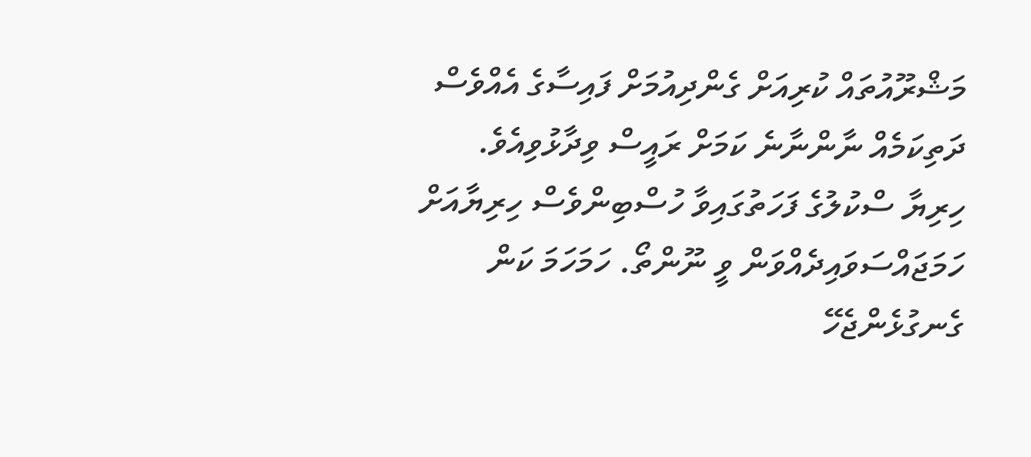މަޝްރޫއުތައް ކުރިއަށް ގެންދިއުމަށް ފައިސާގެ އެއްވެސް ދަތިކަމެއް ނާންނާނެ ކަމަށް ރައީސް ވިދާޅުވިއެވެ.
ހިރިޔާ ސްކުލުގެ ފަހަތުގައިވާ ހުސްބިންވެސް ހިރިޔާއަށް ހަމަޖައްސަވައިދެއްވަން ވީ ނޫންތޯ. ހަމަހަމަ ކަން ގެނގުޅެންޖެހޭ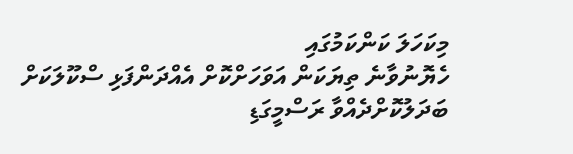މިކަހަލަ ކަންކަމުގައި
ހެޔޮނުވާނެ ތިޔަކަން އަވަހަށްކޮށް އެއްދަންފަޅި ސްކޫލަކަށް ބަދަލުކޮށްދެއްވާ ރަސްމީގަޑި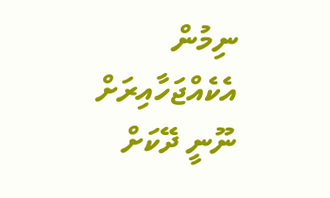ނިމުން އެކެއްޖަހާއިރަށް ނޫނީ ދޭކަށް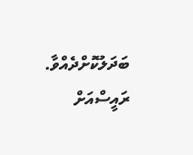ބަދަލުކޮށްދެއްވާ. ރައީސްއަށް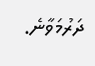ދަރުމަވާނެ.